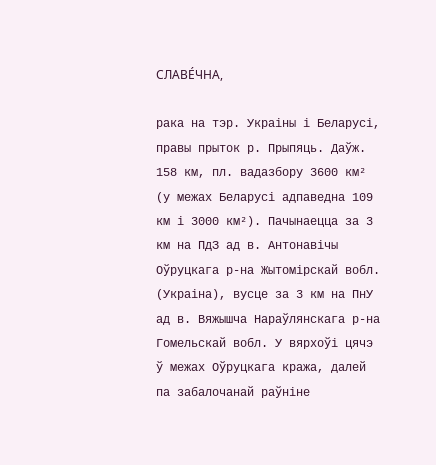СЛАВЕ́ЧНА,

рака на тэр. Украіны і Беларусі, правы прыток р. Прыпяць. Даўж. 158 км, пл. вадазбору 3600 км² (у межах Беларусі адпаведна 109 км і 3000 км²). Пачынаецца за 3 км на ПдЗ ад в. Антонавічы Оўруцкага р-на Жытомірскай вобл. (Украіна), вусце за 3 км на ПнУ ад в. Вяжышча Нараўлянскага р-на Гомельскай вобл. У вярхоўі цячэ ў межах Оўруцкага кража, далей па забалочанай раўніне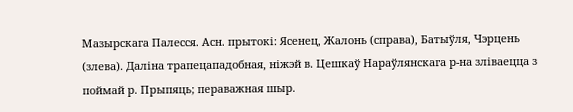Мазырскага Палесся. Асн. прытокі: Ясенец, Жалонь (справа), Батыўля, Чэрцень (злева). Даліна трапецападобная, ніжэй в. Цешкаў Нараўлянскага р-на зліваецца з поймай р. Прыпяць; пераважная шыр.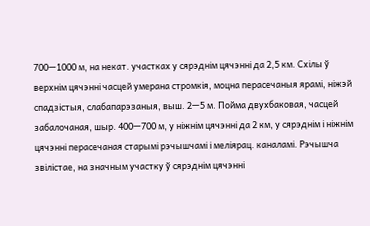700—1000 м, на некат. участках у сярэднім цячэнні да 2,5 км. Схілы ў верхнім цячэнні часцей умерана стромкія, моцна перасечаныя ярамі, ніжэй спадзістыя, слабапарэзаныя, выш. 2—5 м. Пойма двухбаковая, часцей забалочаная, шыр. 400—700 м, у ніжнім цячэнні да 2 км, у сярэднім і ніжнім цячэнні перасечаная старымі рэчышчамі і меліярац. каналамі. Рэчышча звілістае, на значным участку ў сярэднім цячэнні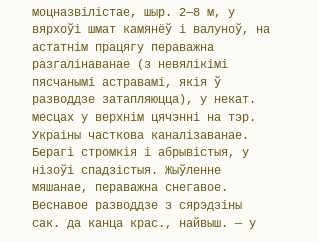моцназвілістае, шыр. 2—8 м, у вярхоўі шмат камянёў і валуноў, на астатнім працягу пераважна разгалінаванае (з невялікімі пясчанымі астравамі, якія ў разводдзе затапляюцца), у некат. месцах у верхнім цячэнні на тэр. Украіны часткова каналізаванае. Берагі стромкія і абрывістыя, у нізоўі спадзістыя. Жыўленне мяшанае, пераважна снегавое. Веснавое разводдзе з сярэдзіны сак. да канца крас., найвыш. — у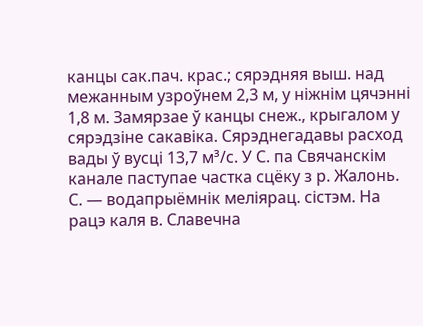канцы сак.пач. крас.; сярэдняя выш. над межанным узроўнем 2,3 м, у ніжнім цячэнні 1,8 м. Замярзае ў канцы снеж., крыгалом у сярэдзіне сакавіка. Сярэднегадавы расход вады ў вусці 13,7 м³/с. У С. па Свячанскім канале паступае частка сцёку з р. Жалонь. С. — водапрыёмнік меліярац. сістэм. На рацэ каля в. Славечна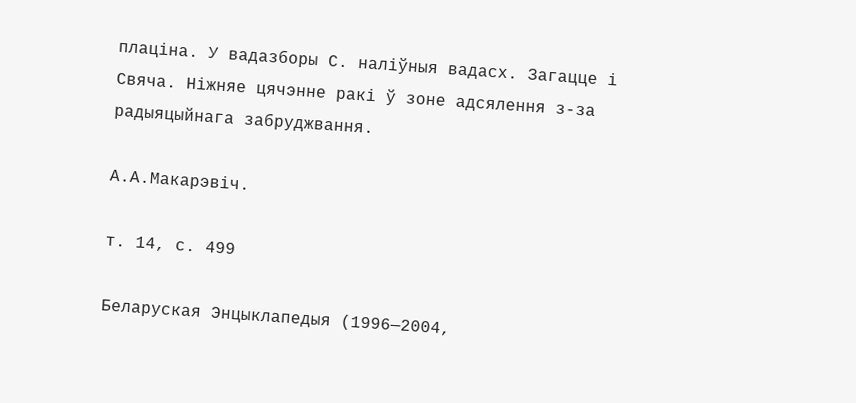плаціна. У вадазборы С. наліўныя вадасх. Загацце і Свяча. Ніжняе цячэнне ракі ў зоне адсялення з-за радыяцыйнага забруджвання.

А.А.Макарэвіч.

т. 14, с. 499

Беларуская Энцыклапедыя (1996—2004,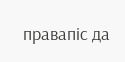правапіс да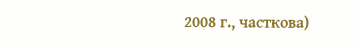2008 г., часткова)